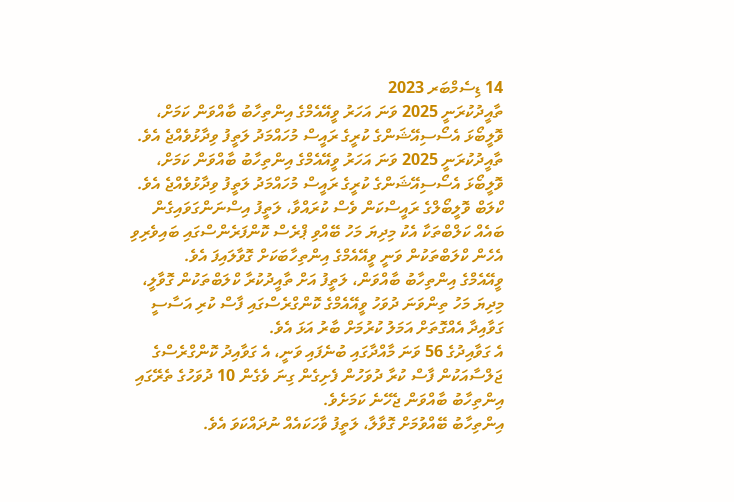14 ޑިސެމްބަރ 2023
ތާއީދުކުރަނީ 2025 ވަނަ އަހަރު ވީއޭއެމްގެ އިންތިހާބު ބާއްވަން ކަމަށް، ވޮލީބޯޅަ އެސޯސިއޭޝަންގެ ކުރީގެ ރައީސް މުހައްމަދު ލަތީފު ވިދާޅުވެއްޖެ އެވެ.
ތާއީދުކުރަނީ 2025 ވަނަ އަހަރު ވީއޭއެމްގެ އިންތިހާބު ބާއްވަން ކަމަށް، ވޮލީބޯޅަ އެސޯސިއޭޝަންގެ ކުރީގެ ރައީސް މުހައްމަދު ލަތީފު ވިދާޅުވެއްޖެ އެވެ.
ކްލަބް ވޮލީބޯލްގެ ރައީސްކަން ވެސް ކުރައްވާ، ލަތީފު އިސްނަންގަވައިގެން ބައެއް ކަލްބްތަކާ އެކު މިދިޔަ މަހު ބޭއްވި ޕްރެސް ކޮންފަރެންސްގައި ބައިވެރިވި އެހެން ކްލަބްތަކުން ވަނީ ވީއޭއެމްގެ އިންތިހާބަކަށް ގޮވާލައިފަ އެވެ.
ވީއޭއެމްގެ އިންތިހާބު ބާއްވަން، ލަތީފު އަށް ތާއީދުކުރާ ކްލަބްތަކުން ގޮވާލީ، މިދިޔަ މަހު ތިންވަނަ ދުވަހު ވީއޭއެމްގެ ކޮންގްރެސްގައި ފާސް ކުރި އަސާސީ ގަވާއިދާ އެއްގޮތަށް އަމަލު ކުރުމަށް ބާރު އަޅަ އެވެ.
އެ ގަވާއިދުގެ 56 ވަނަ މާއްދާގައި ބުނެފައި ވަނީ، އެ ގަވާއިދު ކޮންގްރެސްގެ ޖަލްސާއަކުން ފާސް ކުރާ ދުވަހުން ފެށިގެން ގިނަ ވެގެން 10 ދުވަހުގެ ތެރޭގައި އިންތިހާބު ބާއްވަން ޖެހޭނެ ކަމަށެވެ.
އިންތިހާބު ބޭއްވުމަށް ގޮވާލާ، ލަތީފު ވާހަކައެއް ނުދައްކަވަ އެވެ.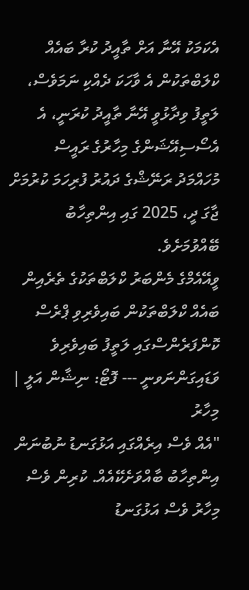އެކަމަކު އޭނާ އަށް ތާއީދު ކުރާ ބައެއް ކްލަބްތަކުން އެ ވާހަކަ ދެއްކި ނަމަވެސް، ލަތީފު ވިދާޅުވީ އޭނާ ތާއީދު ކުރަނީ، އެ އެސޯސިއޭޝަންގެ މިހާރުގެ ރައީސް މުހައްމަދު ރަނޭޝްގެ ދައުރު ފުރިހަމަ ކުރުމަށް ޖާގަ ދީ، 2025 ގައި އިންތިހާބު ބޭއްވުމަށެވެ.
ވީއޭއެމްގެ މެންބަރު ކްލަބްތަކުގެ ތެރެއިން ބައެއް ކްލަބްތަކުން ބައިވެރިވި ޕްރެސް ކޮންފަރެންސްގައި ލަތީފު ބައިވެރިވެ ވަޑައިގަންނަވނީ --- ފޮޓޯ: ނިޝާން އަލީ | މިހާރު
"އެއް ވެސް އިރެއްގައި އަޅުގަނޑު ނުބުނަން އިންތިހާބު ބާއްވަށެކޭއެއް. ކުރިން ވެސް މިހާރު ވެސް އަޅުގަނޑު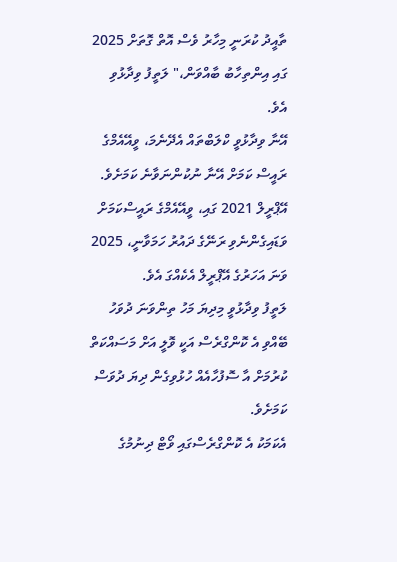ތާއީދު ކުރަނީ މިހާރު ވެސް އޮތް ގޮތަށް 2025 ގައި އިންތިހާބު ބާއްވަން،" ލަތީފު ވިދާޅުވި އެވެ.
އޭނާ ވިދާޅުވީ ކްލަބްތައް އެދޭނެމަ، ވީއޭއެމްގެ ރައީސް ކަމަށް އޭނާ ނުކުންނަވާނެ ކަމަށެވެ.
އޭޕްރީލް 2021 ގައި، ވީއޭއެމްގެ ރައީސްކަމަށް ވަޑައިގެންނެވި ރަނޭގެ ދައުރު ހަމަވާނީ، 2025 ވަނަ އަހަރުގެ އޭޕްރީލް އެކެއްގަ އެވެ.
ލަތީފު ވިދާޅުވީ މިދިޔަ މަހު ތިންވަނަ ދުވަހު ބޭއްވި އެ ކޮންގްރެސް އަކީ ވޮލީ އަށް މަސައްކަތް ކުރުމަށް އާ ސޮފުހާއެއް ހުޅުވިގެން ދިޔަ ދުވަސް ކަމަށެވެ.
އެކަމަކު އެ ކޮންގްރެސްގައި ވޯޓް ދިނުމުގެ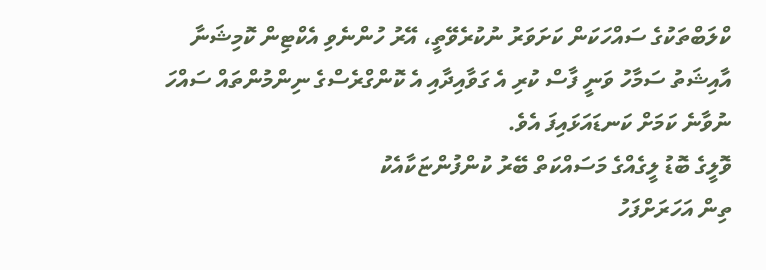ކްލަބްތަކުގެ ސައްހަކަން ކަށަވަރު ނުކުރެވޭތީ، އޭރު ހުންނެވި އެކްޓިން ކޮމިޝަނާ އާއިޝަތު ސަމާހު ވަނީ ފާސް ކުރި އެ ގަވާއިދާއި އެ ކޮންގްރެސްގެ ނިންމުންތައް ސައްހަ ނުވާނެ ކަމަށް ކަނޑައަޅައިފަ އެވެ.
ވޮލީގެ ބޮޑު ލީގެއްގެ މަސައްކަތް ބޭރު ކުންފުންޏަކާއެކު
ތިން އަހަރަށްފަހު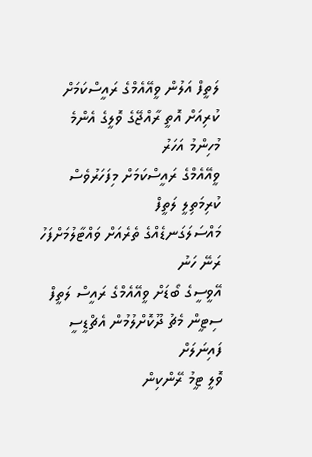ލަތީފް އަލުން ވީއޭއެމްގެ ރައީސްކަމަށް
ކުރިއަށް އޮތީ ރާއްޖޭގެ ވޮލީގެ އެންމެ މުހިންމު އަހަރު
ވީއޭއެމްގެ ރައީސްކަމަށް މިފަހަރުވެސް ކުރިމަތިލީ ލަތީފް
މައްސަލަގަނޑެއްގެ ތެރެއަށް ވައްޓާލުމަށްފަހު ރަނޭ ހަނު
އޭވީސީގެ ބޯޑަށް ވީއޭއެމްގެ ރައީސް ލަތީފް
ސިޓީން މެޗު ދޫކޮށްލުމުން އެޗްޑީސީ ފައިނަލަށް
ވޮލީ ޓީމު ރޭންކިން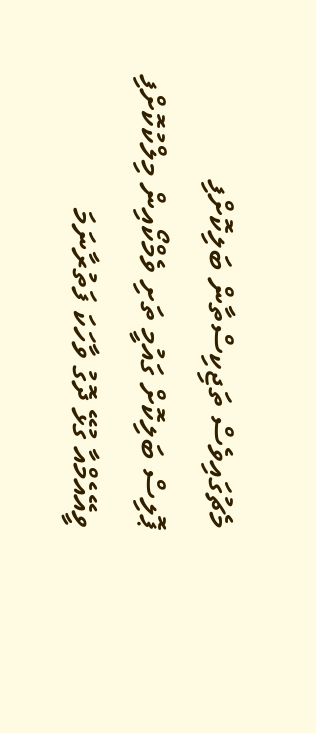މެޗުގައިވެސް ތަޖިކިސްތާން ބަލިކޮށްފި
ޕޮލިސް ބަލިކޮށް ގައުމީ ތަށި ވެމްކޯއިން މިލްކުކޮށްފި
ވީއޭއެމްއާ ގުޅޭ ދޮގު ވާހަކަ ފަތުރާނަމަ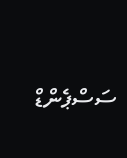ސަސްޕެންޑް